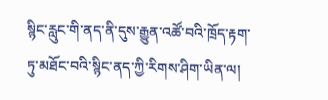སྙིང་རླུང་གི་ནད་ནི་དུས་རྒྱུན་འཚོ་བའི་ཁྲོད་རྟག་ཏུ་མཐོང་བའི་སྙིང་ནད་ཀྱི་རིགས་ཤིག་ཡིན་ལ།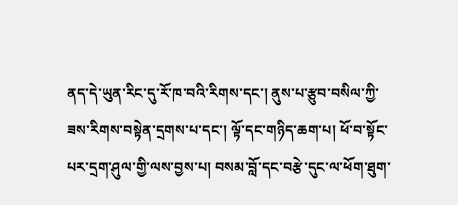ནད་དེ་ཡུན་རིང་དུ་རོ་ཁ་བའི་རིགས་དང་། ནུས་པ་རྩུབ་བསིལ་ཀྱི་ཟས་རིགས་བསྟེན་དྲགས་པ་དང་། ལྟོ་དང་གཉིད་ཆག་པ། ཕོ་བ་སྟོང་པར་དྲག་ཤུལ་གྱི་ལས་བྱས་པ། བསམ་བློ་དང་བརྩེ་དུང་ལ་ཕོག་ཐུག་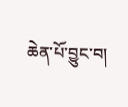ཆེན་པོ་བྱུང་བ།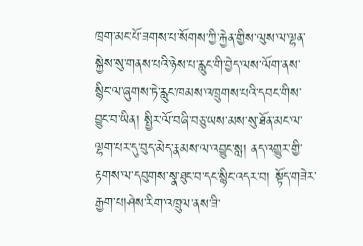ཁྲག་མང་པོ་ཟགས་པ་སོགས་ཀྱི་རྐྱེན་གྱིས་ལུས་ལ་ལྷན་སྐྱེས་སུ་གནས་པའི་ཉེས་པ་རླུང་གི་བྱེད་ལས་ལོག་ནས་སྙིང་ལ་ཞུགས་ཏེ་རླུང་ཁམས་འཁྲུགས་པའི་དབང་གིས་བྱུང་བ་ཡིན། སྤྱིར་ལོ་བཞི་བཅུ་ཡས་མས་སུ་ཐོན་མང་ལ་ལྷག་པར་དུ་བུད་མེད་རྣམས་ལ་འབྱུང་སླ། ནད་འགྱུར་གྱི་རྟགས་ལ་དབུགས་སྣ་ཐུང་བ་དང་སྙིང་འདར་བ། སྟོད་གཟེར་རྒྱག་པ།ཤེས་རིག་འཁྲུལ་ནས་ཟི་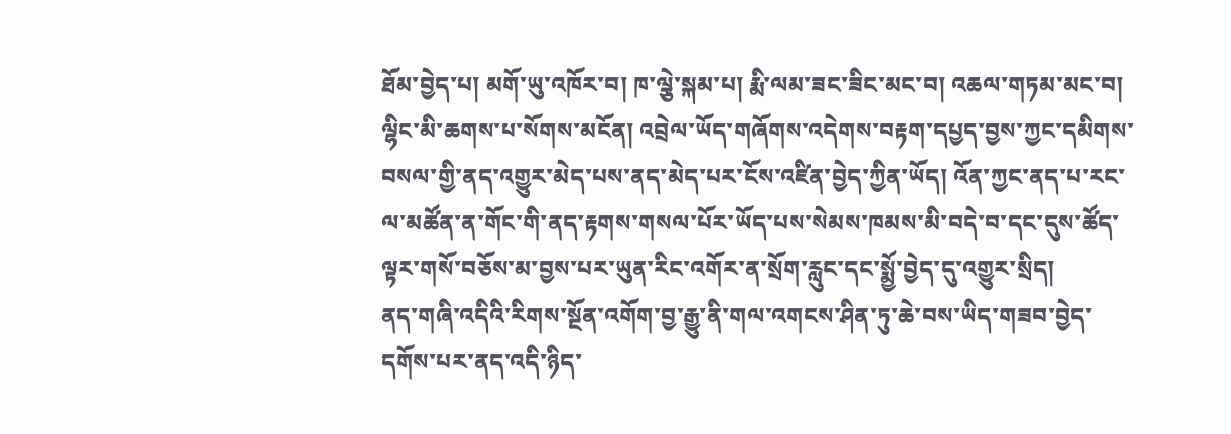ཐོམ་བྱེད་པ། མགོ་ཡུ་འཁོར་བ། ཁ་ལྕེ་སྐམ་པ། རྨི་ལམ་ཟང་ཟིང་མང་བ། འཆལ་གཏམ་མང་བ། ལྷིང་མི་ཆགས་པ་སོགས་མངོན། འབྲེལ་ཡོད་གཞོགས་འདེགས་བརྟག་དཔྱད་བྱས་ཀྱང་དམིགས་བསལ་གྱི་ནད་འགྱུར་མེད་པས་ནད་མེད་པར་ངོས་འཛིན་བྱེད་ཀྱིན་ཡོད། འོན་ཀྱང་ནད་པ་རང་ལ་མཚོན་ན་གོང་གི་ནད་རྟགས་གསལ་པོར་ཡོད་པས་སེམས་ཁམས་མི་བདེ་བ་དང་དུས་ཚོད་ལྟར་གསོ་བཅོས་མ་བྱས་པར་ཡུན་རིང་འགོར་ན་སྲོག་རླུང་དང་སྨྱོ་བྱེད་དུ་འགྱུར་སྲིད།
ནད་གཞི་འདིའི་རིགས་སྔོན་འགོག་བྱ་རྒྱུ་ནི་གལ་འགངས་ཤིན་ཏུ་ཆེ་བས་ཡིད་གཟབ་བྱེད་དགོས་པར་ནད་འདི་ཉིད་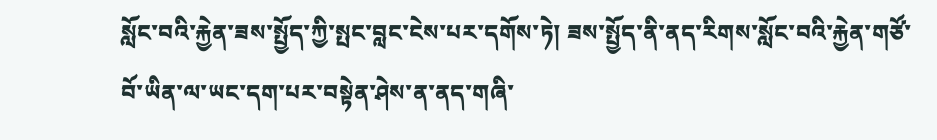སློང་བའི་རྐྱེན་ཟས་སྤྱོད་ཀྱི་སྤང་བླང་ངེས་པར་དགོས་ཏེ། ཟས་སྤྱོད་ནི་ནད་རིགས་སློང་བའི་རྐྱེན་གཙོ་བོ་ཡིན་ལ་ཡང་དག་པར་བསྟེན་ཤེས་ན་ནད་གཞི་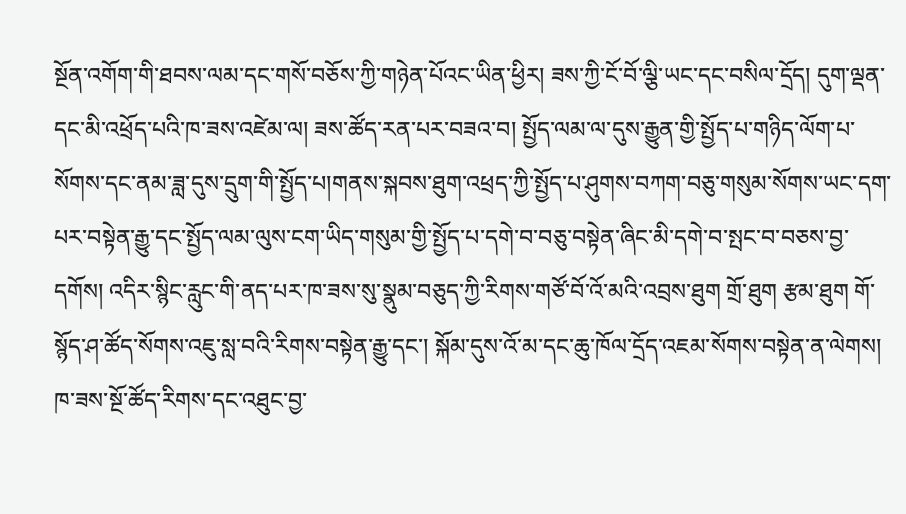སྔོན་འགོག་གི་ཐབས་ལམ་དང་གསོ་བཅོས་ཀྱི་གཉེན་པོའང་ཡིན་ཕྱིར། ཟས་ཀྱི་ངོ་བོ་ལྕི་ཡང་དང་བསིལ་དྲོད། དུག་ལྡན་དང་མི་འཕྲོད་པའི་ཁ་ཟས་འཛེམ་ལ། ཟས་ཚོད་རན་པར་བཟའ་བ། སྤྱོད་ལམ་ལ་དུས་རྒྱུན་གྱི་སྤྱོད་པ་གཉིད་ལོག་པ་སོགས་དང་ནམ་ཟླ་དུས་དྲུག་གི་སྤྱོད་པ།གནས་སྐབས་ཐུག་འཕྲད་ཀྱི་སྤྱོད་པ་ཤུགས་བཀག་བཅུ་གསུམ་སོགས་ཡང་དག་པར་བསྟེན་རྒྱུ་དང་སྤྱོད་ལམ་ལུས་ངག་ཡིད་གསུམ་གྱི་སྤྱོད་པ་དགེ་བ་བཅུ་བསྟེན་ཞིང་མི་དགེ་བ་སྤང་བ་བཅས་བྱ་དགོས། འདིར་སྙིང་རླུང་གི་ནད་པར་ཁ་ཟས་སུ་སྣུམ་བཅུད་ཀྱི་རིགས་གཙོ་བོ་འོ་མའི་འབྲས་ཐུག གྲོ་ཐུག རྩམ་ཐུག གོ་སྙོད་ཤ་ཚོད་སོགས་འཇུ་སླ་བའི་རིགས་བསྟེན་རྒྱུ་དང་། སྐོམ་དུས་འོ་མ་དང་ཆུ་ཁོལ་དྲོད་འཇམ་སོགས་བསྟེན་ན་ལེགས། ཁ་ཟས་སྔོ་ཚོད་རིགས་དང་འཐུང་བྱ་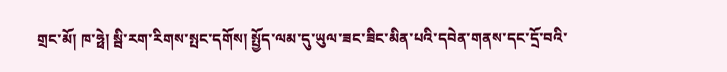གྲང་མོ། ཁ་ཧྥེ། སྦི་རག་རིགས་སྤང་དགོས། སྤྱོད་ལམ་དུ་ཡུལ་ཟང་ཟིང་མིན་པའི་དབེན་གནས་དང་དྲོ་བའི་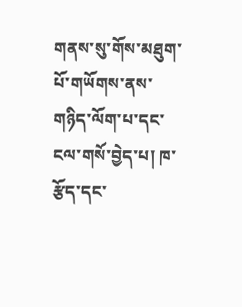གནས་སུ་གོས་མཐུག་པོ་གཡོགས་ནས་གཉིད་ལོག་པ་དང་ངལ་གསོ་བྱེད་པ། ཁ་རྩོད་དང་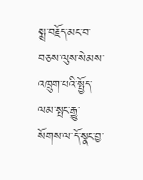སྨྲ་བརྗོད་མང་བ་བཅས་ལུས་སེམས་འཁྲུག་པའི་སྤྱོད་ལམ་སྤང་རྒྱུ་སོགས་ལ་དོ་སྣང་བྱ་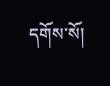དགོས་སོ།